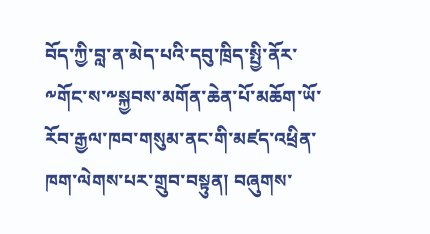བོད་ཀྱི་བླ་ན་མེད་པའི་དབུ་ཁྲིད་སྤྱི་ནོར་༸གོང་ས་༸སྐྱབས་མགོན་ཆེན་པོ་མཆོག་ཡོ་རོབ་རྒྱལ་ཁབ་གསུམ་ནང་གི་མཛད་འཕྲིན་ཁག་ལེགས་པར་གྲུབ་བསྟུན། བཞུགས་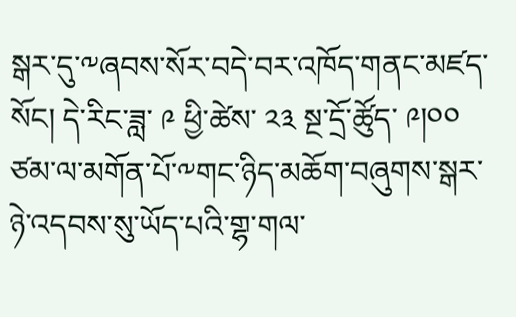སྒར་དུ་༸ཞབས་སོར་བདེ་བར་འཁོད་གནང་མཛད་སོང། དེ་རིང་ཟླ་ ༩ ཕྱི་ཚེས་ ༢༣ སྔ་དྲོ་ཚོུད་ ༩།༠༠ ཙམ་ལ་མགོན་པོ་༸གང་ཉིད་མཆོག་བཞུགས་སྒར་ཉེ་འདབས་སུ་ཡོད་པའི་གྷ་གལ་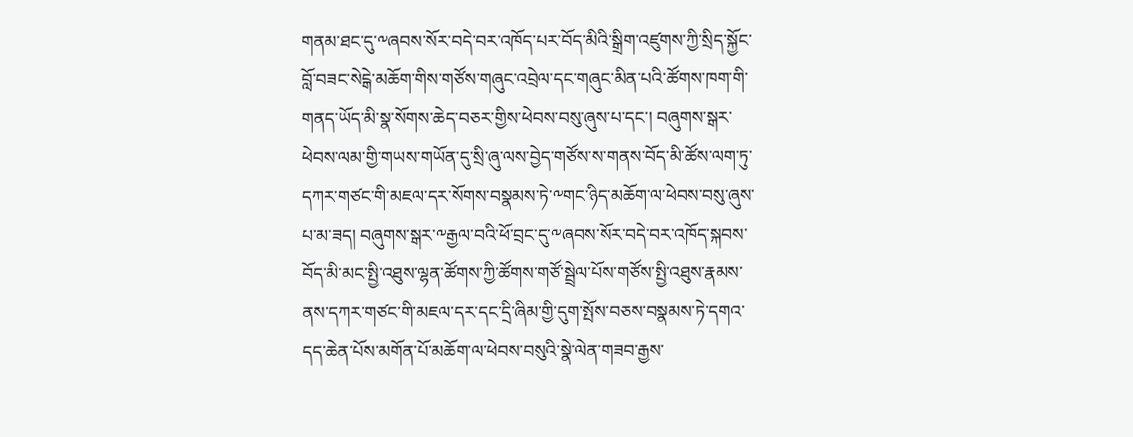གནམ་ཐང་དུ་༸ཞབས་སོར་བདེ་བར་འཁོད་པར་བོད་མིའི་སྒྲིག་འཛུགས་ཀྱི་སྲིད་སྐྱོང་བློ་བཟང་སེངྒེ་མཆོག་གིས་གཙོས་གཞུང་འབྲེལ་དང་གཞུང་མིན་པའི་ཚོགས་ཁག་གི་གནད་ཡོད་མི་སྣ་སོགས་ཆེད་བཅར་གྱིས་ཕེབས་བསུ་ཞུས་པ་དང་། བཞུགས་སྒར་ཕེབས་ལམ་གྱི་གཡས་གཡོན་དུ་སྲི་ཞུ་ལས་བྱེད་གཙོས་ས་གནས་བོད་མི་ཚོས་ལག་ཏུ་དཀར་གཙང་གི་མཇལ་དར་སོགས་བསྣམས་ཏེ་༸གང་ཉིད་མཆོག་ལ་ཕེབས་བསུ་ཞུས་པ་མ་ཟད། བཞུགས་སྒར་༸རྒྱལ་བའི་ཕོ་བྲང་དུ་༸ཞབས་སོར་བདེ་བར་འཁོད་སྐབས་བོད་མི་མང་སྤྱི་འཐུས་ལྷན་ཚོགས་ཀྱི་ཚོགས་གཙོ་སྦྲེལ་པོས་གཙོས་སྤྱི་འཐུས་རྣམས་ནས་དཀར་གཙང་གི་མཇལ་དར་དང་དྲི་ཞིམ་གྱི་དུག་སྤོས་བཅས་བསྣམས་ཏེ་དགའ་དད་ཆེན་པོས་མགོན་པོ་མཆོག་ལ་ཕེབས་བསུའི་སྣེ་ལེན་གཟབ་རྒྱས་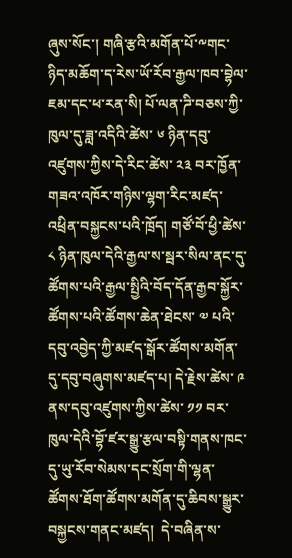ཞུས་སོང་། གཞི་རྩའི་མགོན་པོ་༸གང་ཉིད་མཆོག་ད་རེས་ཡོ་རོབ་རྒྱལ་ཁབ་བྷེལ་ཇམ་དང་ཕ་རན་སི། པོ་ལན་ཌི་བཅས་ཀྱི་ཁུལ་དུ་ཟླ་འདིའི་ཚེས་ ༦ ཉིན་དབུ་འཛུགས་ཀྱིས་དེ་རིང་ཚེས་ ༢༣ བར་ཁྱོན་གཟའ་འཁོར་གཉིས་ལྷག་རིང་མཛད་འཕྲིན་བསྐྱངས་པའི་ཁྲོད། གཙོ་བོ་ཕྱི་ཚེས་ ༨ ཉིན་ཁུལ་དེའི་རྒྱལ་ས་སྦར་སིལ་ནང་དུ་ཚོགས་པའི་རྒྱལ་སྤྱིའི་བོད་དོན་རྒྱབ་སྐྱོར་ཚོགས་པའི་ཚོགས་ཆེན་ཐེངས་ ༧ པའི་དབུ་འབྱེད་ཀྱི་མཛད་སྒོར་ཚོགས་མགོན་དུ་དབུ་བཞུགས་མཛད་པ། དེ་རྗེས་ཚེས་ ༩ ནས་དབུ་འཛུགས་ཀྱིས་ཚེས་ ༡༡ བར་ཁུལ་དེའི་བྷོ་ཛར་སྒྱུ་རྩལ་བསྟི་གནས་ཁང་དུ་ཡུ་རོབ་སེམས་དང་སྲོག་གི་ལྷན་ཚོགས་ཐོག་ཚོགས་མགོན་དུ་ཆིབས་སྒྱུར་བསྐྱངས་གནང་མཛད།  དེ་བཞིན་ས་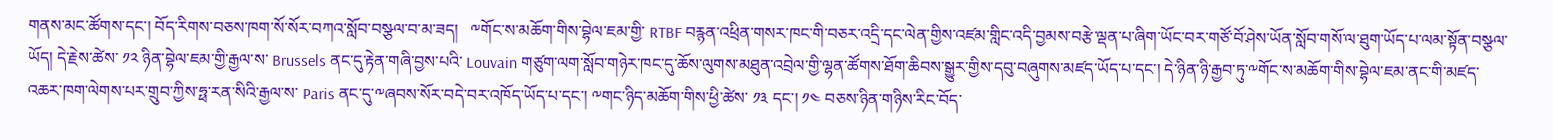གནས་མང་ཚོགས་དང་། བོད་རིགས་བཅས་ཁག་སོ་སོར་བཀའ་སློབ་བསྩལ་བ་མ་ཟད།   ༸གོང་ས་མཆོག་གིས་བྷེལ་ཇམ་གྱི་ RTBF བརྙན་འཕྲིན་གསར་ཁང་གི་བཅར་འདྲི་དང་ལེན་གྱིས་འཛམ་གླིང་འདི་བྱམས་བརྩེ་ལྡན་པ་ཞིག་ཡོང་བར་གཙོ་བོ་ཤེས་ཡོན་སློབ་གསོ་ལ་ཐུག་ཡོད་པ་ལམ་སྟོན་བསྩལ་ཡོད། དེ་རྗེས་ཚེས་ ༡༢ ཉིན་བྷེལ་ཇམ་གྱི་རྒྱལ་ས་ Brussels ནང་དུ་རྟེན་གཞི་བྱས་པའི་ Louvain གཙུག་ལག་སློབ་གཉེར་ཁང་དུ་ཆོས་ལུགས་མཐུན་འབྲེལ་གྱི་ལྷན་ཚོགས་ཐོག་ཆིབས་སྒྱུར་གྱིས་དབུ་བཞུགས་མཛད་ཡོད་པ་དང་། དེ་ཉིན་ཉི་རྒྱབ་ཏུ་༸གོང་ས་མཆོག་གིས་བྷེལ་ཇམ་ནང་གི་མཛད་འཆར་ཁག་ལེགས་པར་གྲུབ་ཀྱིས་ཧྥ་རན་སིའི་རྒྱལ་ས་ Paris ནང་དུ་༸ཞབས་སོར་བདེ་བར་འཁོད་ཡོད་པ་དང་། ༸གང་ཉིད་མཆོག་གིས་ཕྱི་ཚེས་ ༡༣ དང་། ༡༤ བཅས་ཉིན་གཉིས་རིང་བོད་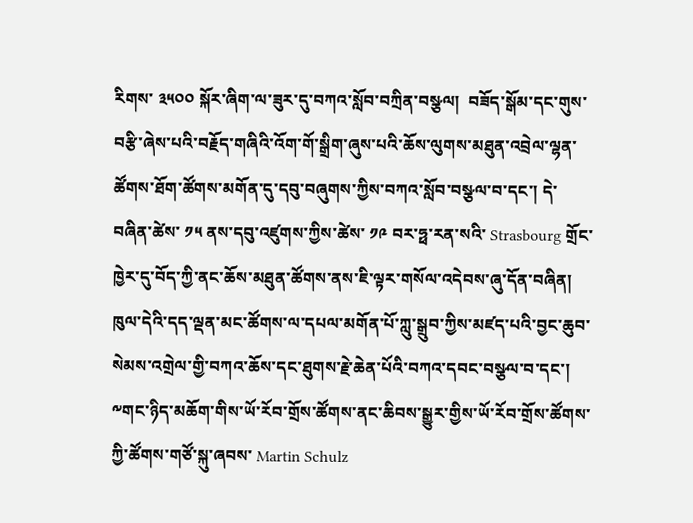རིགས་ ༣༥༠༠ སྐོར་ཞིག་ལ་ཟུར་དུ་བཀའ་སློབ་བཀྲིན་བསྩལ།  བཟོད་སྒོམ་དང་གུས་བརྩི་ཞེས་པའི་བརྗོད་གཞིའི་འོག་གོ་སྒྲིག་ཞུས་པའི་ཆོས་ལུགས་མཐུན་འབྲེལ་ལྷན་ཚོགས་ཐོག་ཚོགས་མགོན་དུ་དབུ་བཞུགས་ཀྱིས་བཀའ་སློབ་བསྩལ་བ་དང་། དེ་བཞིན་ཚེས་ ༡༥ ནས་དབུ་འཛུགས་ཀྱིས་ཚེས་ ༡༩ བར་ཧྥ་རན་སའི་ Strasbourg གྲོང་ཁྱེར་དུ་བོད་ཀྱི་ནང་ཆོས་མཐུན་ཚོགས་ནས་ཇི་ལྟར་གསོལ་འདེབས་ཞུ་དོན་བཞིན། ཁུལ་དེའི་དད་ལྡན་མང་ཚོགས་ལ་དཔལ་མགོན་པོ་ཀླུ་སྒྲུབ་ཀྱིས་མཛད་པའི་བྱང་ཆུབ་སེམས་འགྲེལ་གྱི་བཀའ་ཆོས་དང་ཐུགས་རྗེ་ཆེན་པོའི་བཀའ་དབང་བསྩལ་བ་དང་། ༸གང་ཉིད་མཆོག་གིས་ཡོ་རོབ་གྲོས་ཚོགས་ནང་ཆིབས་སྒྱུར་གྱིས་ཡོ་རོབ་གྲོས་ཚོགས་ཀྱི་ཚོགས་གཙོ་སྐུ་ཞབས་ Martin Schulz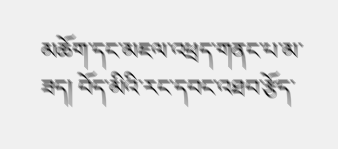མཆོག་དང་མཇལ་འཕྲད་གནང་པ་མ་ཟད། བོད་མིའི་རང་དབང་འཐབ་རྩོད་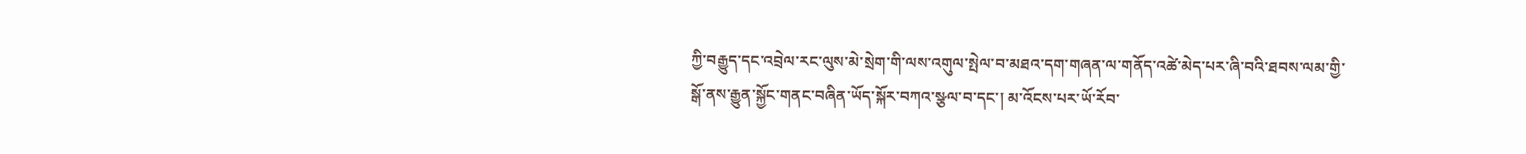ཀྱི་བརྒྱུད་དང་འབྲེལ་རང་ལུས་མེ་སྲེག་གི་ལས་འགུལ་སྤེལ་བ་མཐའ་དག་གཞན་ལ་གནོད་འཚེ་མེད་པར་ཞི་བའི་ཐབས་ལམ་གྱི་སྒོ་ནས་རྒྱུན་སྐྱོང་གནང་བཞིན་ཡོད་སྐོར་བཀའ་སྩལ་བ་དང་། མ་འོངས་པར་ཡོ་རོབ་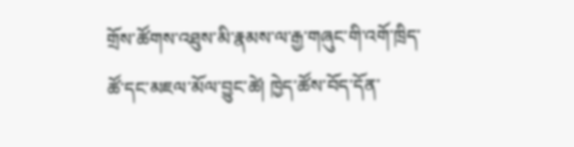གྲོས་ཚོགས་འཐུས་མི་རྣམས་ལ་རྒྱ་གཞུང་གི་འགོ་ཁྲིད་ཚོ་དང་མཇལ་མོལ་བྱུང་ཚེ། ཁྱེད་ཚོས་བོད་དོན་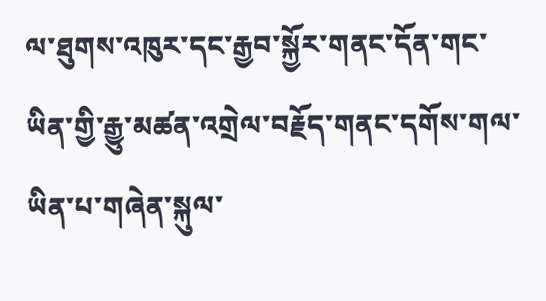ལ་ཐུགས་འཁུར་དང་རྒྱབ་སྐྱོར་གནང་དོན་གང་ཡིན་གྱི་རྒྱུ་མཚན་འགྲེལ་བརྗོད་གནང་དགོས་གལ་ཡིན་པ་གཞེན་སྐུལ་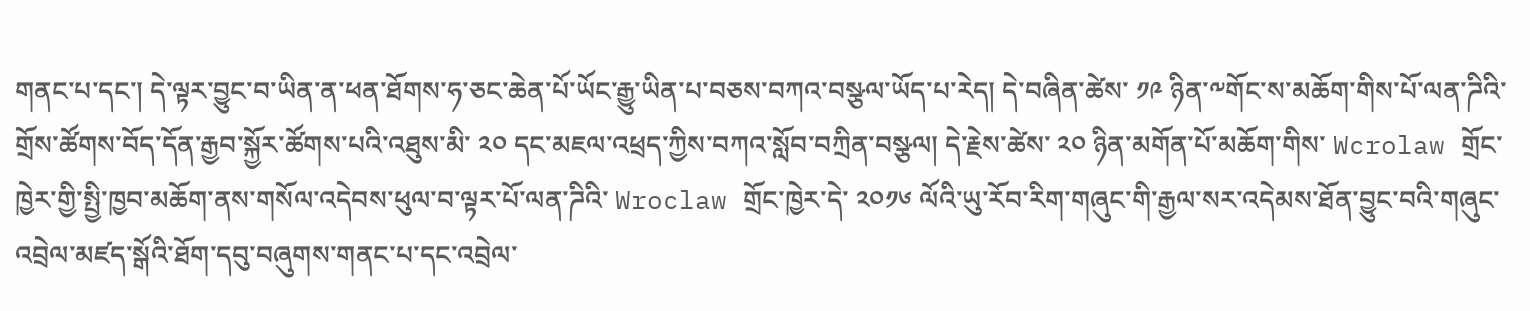གནང་པ་དང་། དེ་ལྟར་བྱུང་བ་ཡིན་ན་ཕན་ཐོགས་ཧ་ཅང་ཆེན་པོ་ཡོང་རྒྱུ་ཡིན་པ་བཅས་བཀའ་བསྩལ་ཡོད་པ་རེད། དེ་བཞིན་ཚེས་ ༡༩ ཉིན་༸གོང་ས་མཆོག་གིས་པོ་ལན་ཌིའི་གྲོས་ཚོགས་བོད་དོན་རྒྱབ་སྐྱོར་ཚོགས་པའི་འཐུས་མི་ ༢༠ དང་མཇལ་འཕྲད་ཀྱིས་བཀའ་སློབ་བཀྲིན་བསྩལ། དེ་རྗེས་ཚེས་ ༢༠ ཉིན་མགོན་པོ་མཆོག་གིས་ Wcrolaw གྲོང་ཁྱེར་གྱི་སྤྱི་ཁྱབ་མཆོག་ནས་གསོལ་འདེབས་ཕུལ་བ་ལྟར་པོ་ལན་ཌིའི་ Wroclaw གྲོང་ཁྱེར་དེ་ ༢༠༡༦ ལོའི་ཡུ་རོབ་རིག་གཞུང་གི་རྒྱལ་སར་འདེམས་ཐོན་བྱུང་བའི་གཞུང་འབྲེལ་མཛད་སྒོའི་ཐོག་དབུ་བཞུགས་གནང་པ་དང་འབྲེལ་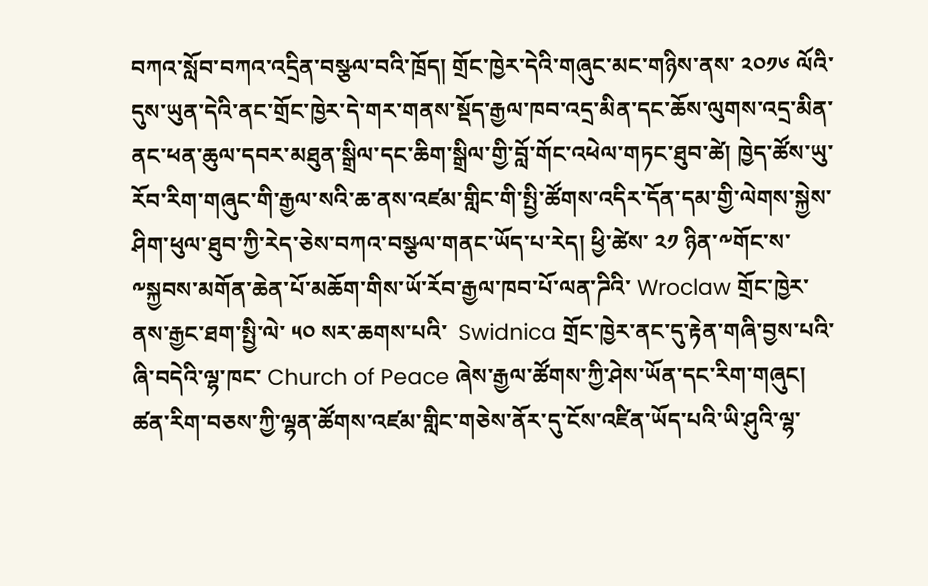བཀའ་སློབ་བཀའ་འདྲིན་བསྩལ་བའི་ཁྲོད། གྲོང་ཁྱེར་དེའི་གཞུང་མང་གཉིས་ནས་ ༢༠༡༦ ལོའི་དུས་ཡུན་དེའི་ནང་གྲོང་ཁྱེར་དེ་གར་གནས་སྡོད་རྒྱལ་ཁབ་འདྲ་མིན་དང་ཆོས་ལུགས་འདྲ་མིན་ནང་ཕན་ཆུལ་དབར་མཐུན་སྒྲིལ་དང་ཆིག་སྒྲིལ་གྱི་བློ་གོང་འཕེལ་གཏང་ཐུབ་ཚེ། ཁྱེད་ཚོས་ཡུ་རོབ་རིག་གཞུང་གི་རྒྱལ་སའི་ཆ་ནས་འཛམ་གླིང་གི་སྤྱི་ཚོགས་འདིར་དོན་དམ་གྱི་ལེགས་སྐྱེས་ཤིག་ཕུལ་ཐུབ་ཀྱི་རེད་ཅེས་བཀའ་བསྩལ་གནང་ཡོད་པ་རེད། ཕྱི་ཚེས་ ༢༡ ཉིན་༸གོང་ས་༸སྐྱབས་མགོན་ཆེན་པོ་མཆོག་གིས་ཡོ་རོབ་རྒྱལ་ཁབ་པོ་ལན་ཌིའི་ Wroclaw གྲོང་ཁྱེར་ནས་རྒྱང་ཐག་སྤྱི་ལེ་ ༥༠ སར་ཆགས་པའི་  Swidnica གྲོང་ཁྱེར་ནང་དུ་རྟེན་གཞི་བྱས་པའི་ཞི་བདེའི་ལྷ་ཁང་ Church of Peace ཞེས་རྒྱལ་ཚོགས་ཀྱི་ཤེས་ཡོན་དང་རིག་གཞུང། ཚན་རིག་བཅས་ཀྱི་ལྷན་ཚོགས་འཛམ་གླིང་གཅེས་ནོར་དུ་ངོས་འཛིན་ཡོད་པའི་ཡི་ཤུའི་ལྷ་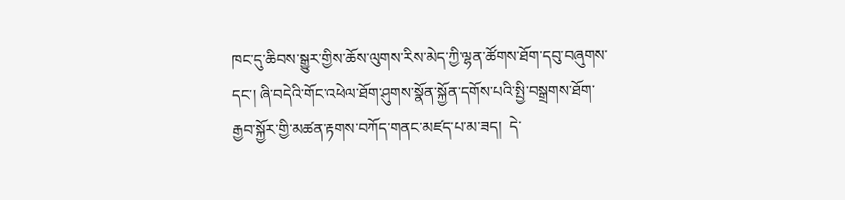ཁང་དུ་ཆིབས་སྒྱུར་གྱིས་ཆོས་ལུགས་རིས་མེད་ཀྱི་ལྷན་ཚོགས་ཐོག་དབུ་བཞུགས་དང་། ཞི་བདེའི་གོང་འཕེལ་ཐོག་ཤུགས་སྣོན་སྐྱོན་དགོས་པའི་སྤྱི་བསྒྲགས་ཐོག་རྒྱབ་སྐྱོར་གྱི་མཚན་རྟགས་བཀོད་གནང་མཛད་པ་མ་ཟད།  དེ་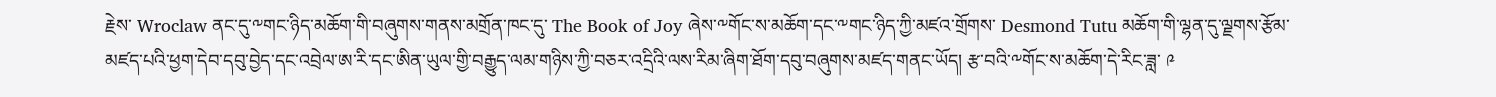རྗེས་ Wroclaw ནང་དུ་༸གང་ཉིད་མཆོག་གི་བཞུགས་གནས་མགྲོན་ཁང་དུ་ The Book of Joy ཞེས་༸གོང་ས་མཆོག་དང་༸གང་ཉིད་ཀྱི་མཛའ་གྲོགས་ Desmond Tutu མཆོག་གི་ལྷན་དུ་ལྗགས་རྩོམ་མཛད་པའི་ཕྱག་དེབ་དབུ་བྱེད་དང་འབྲེལ་ཨ་རི་དང་ཨིན་ཡུལ་གྱི་བརྒྱུད་ལམ་གཉིས་ཀྱི་བཅར་འདྲིའི་ལས་རིམ་ཞིག་ཐོག་དབུ་བཞུགས་མཛད་གནང་ཡོད། རྩ་བའི་༸གོང་ས་མཆོག་དེ་རིང་ཟླ་ ༩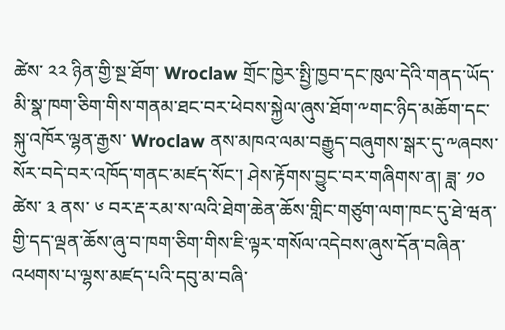ཚེས་ ༢༢ ཉིན་གྱི་སྔ་ཐོག་ Wroclaw གྲོང་ཁྱེར་སྤྱི་ཁྱབ་དང་ཁུལ་དེའི་གནད་ཡོད་མི་སྣ་ཁག་ཅིག་གིས་གནམ་ཐང་བར་ཕེབས་སྐྱེལ་ཞུས་ཐོག་༸གང་ཉིད་མཆོག་དང་སྐུ་འཁོར་ལྷན་རྒྱས་ Wroclaw ནས་མཁའ་ལམ་བརྒྱུད་བཞུགས་སྒར་དུ་༸ཞབས་སོར་བདེ་བར་འཁོད་གནང་མཛད་སོང་། ཤེས་རྟོགས་བྱུང་བར་གཞིགས་ན། ཟླ་ ༡༠ ཚེས་ ༣ ནས་ ༦ བར་རྡ་རམ་ས་ལའི་ཐེག་ཆེན་ཆོས་གླིང་གཙུག་ལག་ཁང་དུ་ཐེ་ཝན་གྱི་དད་ལྡན་ཆོས་ཞུ་བ་ཁག་ཅིག་གིས་ཇི་ལྟར་གསོལ་འདེབས་ཞུས་དོན་བཞིན་འཕགས་པ་ལྷས་མཛད་པའི་དབུ་མ་བཞི་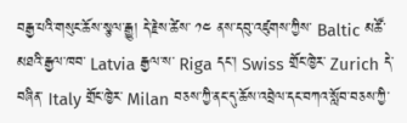བརྒྱ་པའི་གསུང་ཆོས་སྩལ་རྒྱུ། དེ་རྗེས་ཚེས་ ༡༤ ནས་དབུ་འཛུགས་ཀྱིས་ Baltic མཚོ་མཐའི་རྒྱལ་ཁབ་ Latvia རྒྱལ་ས་ Riga དང་། Swiss གྲོང་ཁྱེར་ Zurich དེ་བཞིན་ Italy གྲོང་ཁྱེར་ Milan བཅས་ཀྱི་ནང་དུ་ཆོས་འབྲེལ་དང་བཀའ་སློབ་བཅས་ཀྱི་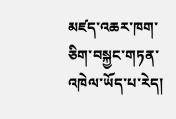མཛད་འཆར་ཁག་ཅིག་བསྐྱང་གཏན་འཁེལ་ཡོད་པ་རེད།